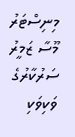މިނިސްޓަރު މޫސާ ޒަމީރު
ސަރުކާރުގެ ވަކިވަކި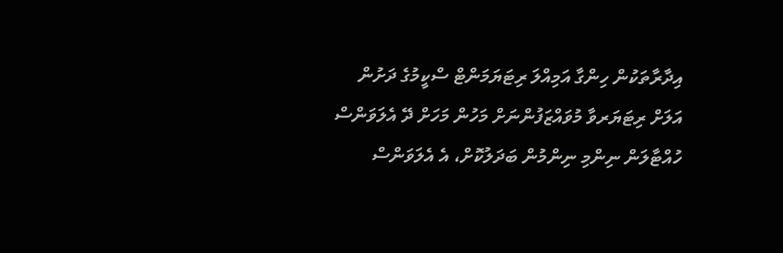އިދާރާތަކުން ހިންގާ އަމިއްލަ ރިޓަޔަމަންޓް ސްކީމުގެ ދަށުން އަލަށް ރިޓަޔަރވާ މުވައްޒަފުންނަށް މަހުން މަހަށް ދޭ އެލަވަންސް ހުއްޓާލަން ނިންމި ނިންމުން ބަދަލުކޮށް، އެ އެލަވަންސް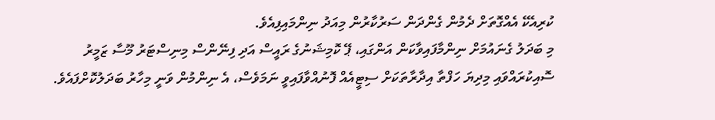ކުރިއެކޭ އެއްގޮތަށް ދެމުން ގެންދަން ސަރުކާރުން މިއަދު ނިންމައިފިއެވެ.
މި ބަދަލު ގެނައުމަށް ނިންމާފައިވާކަން އަންގައި، ޕޭ ކޮމިޝަނުގެ ރައީސް އަދި ފިނޭންސް މިނިސްޓަރު މޫސާ ޒަމީރު ސޮއިކުރައްވައި މިދިޔަ ހަފްތާ އިދާރާތަކަށް ސިޓީއެއް ފޮނުއްވާފައިވީ ނަމަވެސް، އެ ނިންމުން ވަނީ މިހާރު ބަދަލުކޮށްފައެވެ.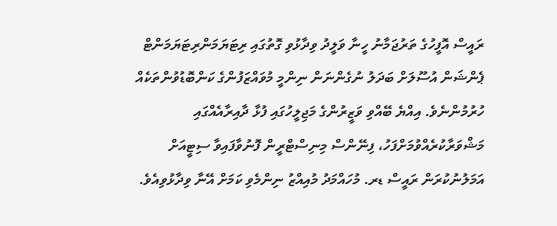ރައީސް އޮފީހުގެ ތަރުޖަމާނު ހީނާ ވަލީދު ވިދާޅުވި ގޮތުގައި ރިޓަޔަމަންރިޓަޔަމަންޓް ޕެންޝަން އުސޫލަށް ބަދަލު ނުގެންނަން ނިންމީ މުވައްޒަފުންގެ ކަންބޮޑުވުންތަކެއް ހުރުމުންނެވެ. އިއްޔެ ބޭއްވި ވަޒީރުންގެ މަޖިލީހުގައި ފުޅާ ދާއިރާއެއްގައި މަޝްވަރާކުރެއްވުމަށްފަހު، ފިނޭންސް މިނިސްޓްރީން ފޮނުވާފައިވާ ސިޓީއަށް އަމަލުނުކުރަން ރައީސް ޑރ. މުހައްމަދު މުއިއްޒު ނިންމެވި ކަމަށް އޭނާ ވިދާޅުވިއެވެ.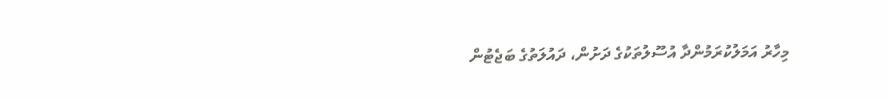މިހާރު އަމަލުކުރަމުންދާ އުސޫލުތަކުގެ ދަށުން، ދައުލަތުގެ ބަޖެޓުން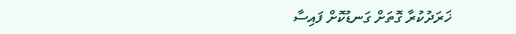ޚަރަދުކުރާ ގޮތަށް ގަނޑުކޮށް ފައިސާ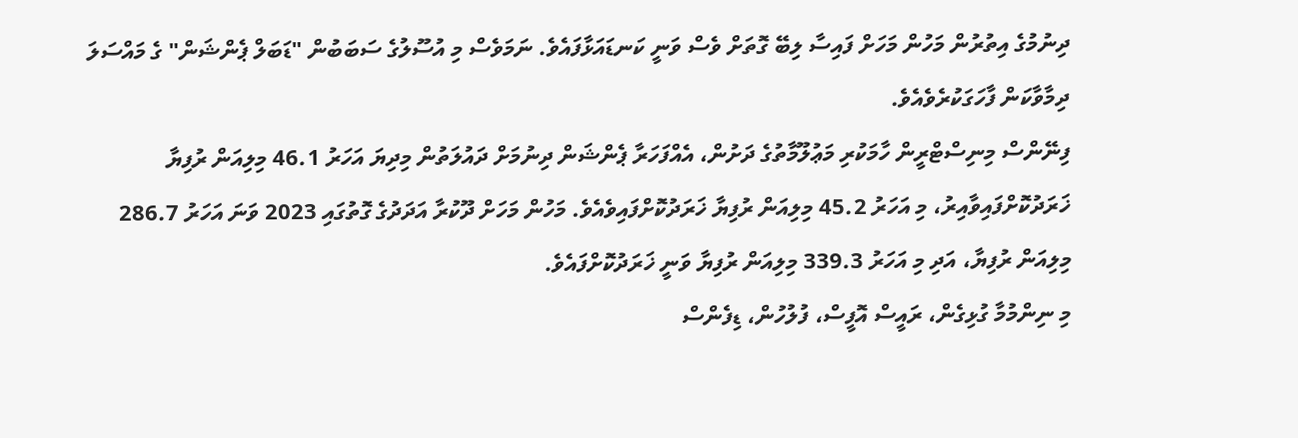ދިނުމުގެ އިތުރުން މަހުން މަހަށް ފައިސާ ލިބޭ ގޮތަށް ވެސް ވަނީ ކަނޑައަޅާފައެވެ. ނަމަވެސް މި އުސޫލުގެ ސަބަބުން "ޑަބަލް ޕެންޝަން" ގެ މައްސަލަ ދިމާވާކަން ފާހަގަކުރެވެއެވެ.
ފިނޭންސް މިނިސްޓްރީން ހާމަކުރި މަޢުލޫމާތުގެ ދަށުން، އެއްފަހަރާ ޕެންޝަން ދިނުމަށް ދައުލަތުން މިދިޔަ އަހަރު 46.1 މިލިއަން ރުފިޔާ ޚަރަދުކޮށްފައިވާއިރު، މި އަހަރު 45.2 މިލިއަން ރުފިޔާ ޚަރަދުކޮށްފައިވެއެވެ. މަހުން މަހަށް ދޫކުރާ އަދަދުގެ ގޮތުގައި 2023 ވަނަ އަހަރު 286.7 މިލިއަން ރުފިޔާ، އަދި މި އަހަރު 339.3 މިލިއަން ރުފިޔާ ވަނީ ޚަރަދުކޮށްފައެވެ.
މި ނިންމުމާ ގުޅިގެން، ރައީސް އޮފީސް، ފުލުހުން، ޑިފެންސް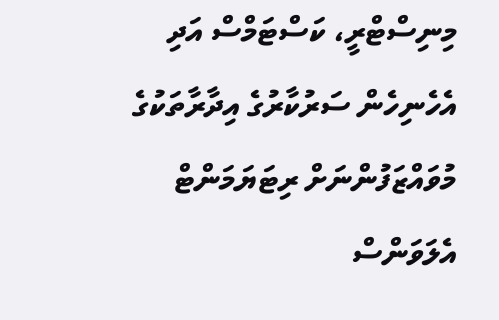މިނިސްޓްރީ، ކަސްޓަމްސް އަދި އެހެނިހެން ސަރުކާރުގެ އިދާރާތަކުގެ މުވައްޒަފުންނަށް ރިޓަޔަމަންޓް އެލަވަންސް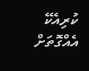ކުރިއެކޭ އެއްގޮތަށް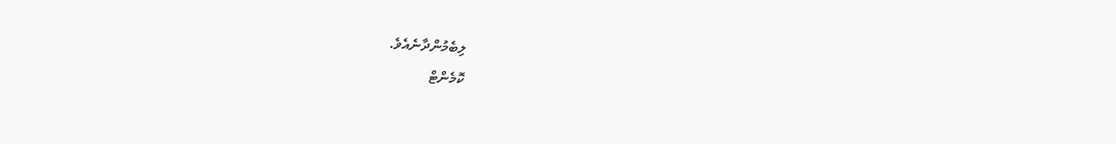ލިބެމުންދާނެއެވެ.
ކޮމެންޓް